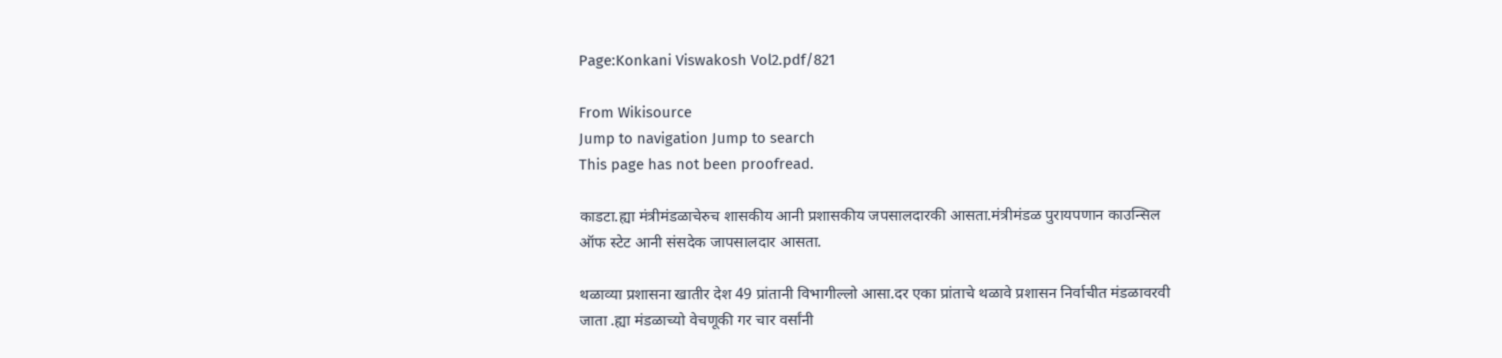Page:Konkani Viswakosh Vol2.pdf/821

From Wikisource
Jump to navigation Jump to search
This page has not been proofread.

काडटा.ह्या मंत्रीमंडळाचेरुच शासकीय आनी प्रशासकीय जपसालदारकी आसता.मंत्रीमंडळ पुरायपणान काउन्सिल ऑफ स्टेट आनी संसदेक जापसालदार आसता.

थळाव्या प्रशासना खातीर देश 49 प्रांतानी विभागील्लो आसा.दर एका प्रांताचे थळावे प्रशासन निर्वाचीत मंडळावरवी जाता .ह्या मंडळाच्यो वेचणूकी गर चार वर्सांनी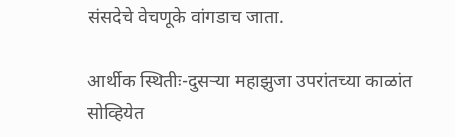संसदेचे वेचणूके वांगडाच जाता.

आर्थीक स्थितीः-दुसऱ्या महाझुजा उपरांतच्या काळांत सोव्हियेत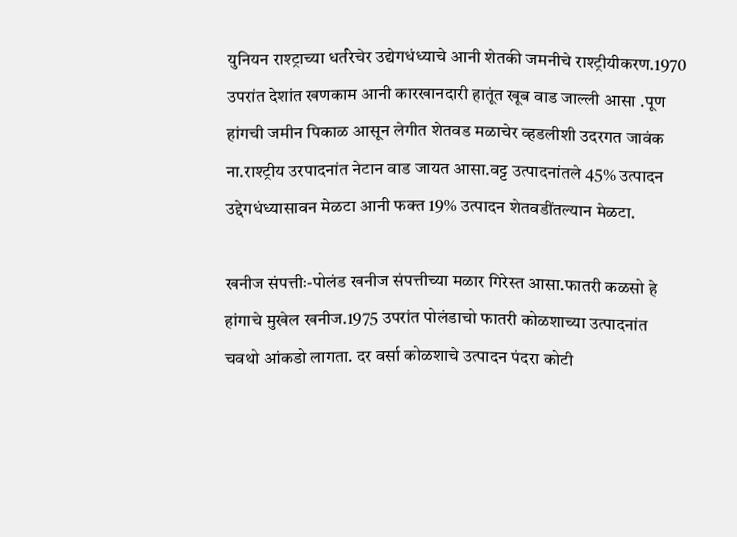युनियन राश्ट्राच्या धर्तरेचेर उद्येगधंध्याचे आनी शेतकी जमनीचे राश्ट्रीयीकरण.1970 उपरांत देशांत खणकाम आनी कारखानदारी हातूंत खूब वाड जाल्ली आसा .पूण हांगची जमीन पिकाळ आसून लेगीत शेतवड मळाचेर व्हडलीशी उदरगत जावंक ना.राश्ट्रीय उरपादनांत नेटान वाड जायत आसा.वट्ट उत्पादनांतले 45% उत्पादन उद्देगधंध्यासावन मेळटा आनी फक्त 19% उत्पादन शेतवडींतल्यान मेळटा.

खनीज संपत्तीः-पोलंड खनीज संपत्तीच्या मळार गिरेस्त आसा.फातरी कळसो हे हांगाचे मुखेल खनीज.1975 उपरांत पोलंडाचो फातरी कोळशाच्या उत्पादनांत चवथो आंकडो लागता. दर वर्सा कोळशाचे उत्पादन पंदरा कोटी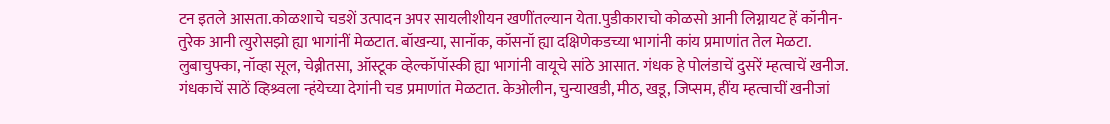टन इतले आसता.कोळशाचे चडशें उत्पादन अपर सायलीशीयन खणींतल्यान येता.पुडीकाराचो कोळसो आनी लिग्नायट हें कॉनीन-तुरेक आनी त्युरोसझो ह्या भागांनीं मेळटात. बॉखन्या, सानॉक, कॉसनॉ ह्या दक्षिणेकडच्या भागांनी कांय प्रमाणांत तेल मेळटा. लुबाचुफ्का, नॉव्हा सूल, चेब्नीतसा, ऑस्टूक व्हेल्कॉपॉस्की ह्या भागांनी वायूचे सांठे आसात. गंधक हे पोलंडाचें दुसरें म्हत्वाचें खनीज. गंधकाचें साठें व्हिश्र्वला न्हंयेच्या देगांनी चड प्रमाणांत मेळटात. केओलीन, चुन्याखडी, मीठ, खडू, जिप्सम, हींय म्हत्वाचीं खनीजां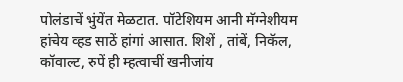पोलंडाचें भुंयेंत मेळटात. पॉटेशियम आनी मॅग्नेशीयम हांचेय व्हड साठें हांगां आसात. शिशें , तांबें, निकॅल, कॉवाल्ट, रुपें ही म्हत्वाचीं खनीजांय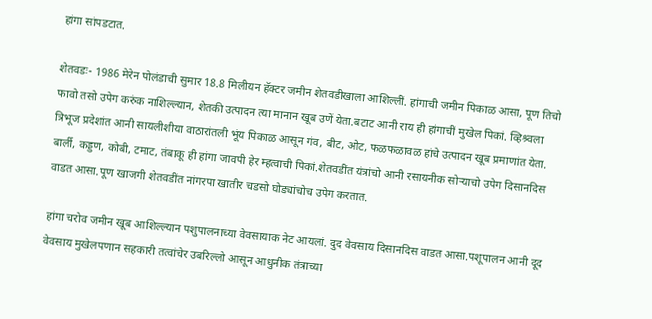हांगा सांपडटात.

शेतवडः- 1986 मेरेन पोलंडाची सुमार 18.8 मिलीयन हॅक्टर जमीन शेतवडीखाला आशिल्लीं. हांगाची जमीन पिकाळ आसा, पूण तिचो फावो तसो उपेग करुंक नाशिल्ल्यान, शेतकी उत्पादन त्या मानान खूब उणें येता.बटाट आनी राय ही हांगाचीं मुखेल पिकां. व्हिश्र्वला त्रिभूज प्रदेशांत आनी सायलीशीया वाठारांतली भूंय पिकाळ आसून गंव, बीट, ओट, फळफळावळ हांचे उत्पादन खूब प्रमाणांत येता. बार्ली, कड्डण, कोबी, टमाट, तंबाकू ही हांगा जावपी हेर म्हत्वाची पिकां.शेतवडींत यंत्रांचो आनी रसायनीक सोऱ्याचो उपेग दिसानदिस वाडत आसा.पूण खाजगी शेतवडींत नांगरपा खातीर चडसो घोड्यांचोच उपेग करतात.

हांगा चरोव जमीन खूब आशिल्ल्यान पशुपालनाच्या वेवसायाक नेट आयलां. दुद वेवसाय दिसानदिस वाडत आसा.पशूपालन आनी दूद वेवसाय मुखेलपणान सहकारी तत्वांचेर उबरिल्लो आसून आधुनीक तंत्राच्या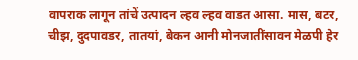वापराक लागून तांचें उत्पादन ल्हव ल्हव वाडत आसा. मास, बटर, चीझ, दुदपावडर, तातयां, बेकन आनी मोनजातींसावन मेळपी हेर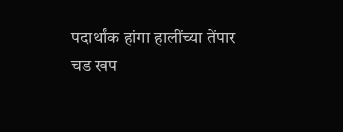पदार्थांक हांगा हालींच्या तेंपार चड खप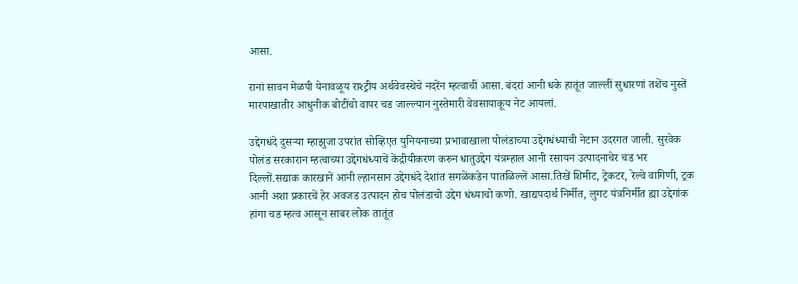आसा.

रानां सावन मेळपी येनावळूय राश्ट्रीय अर्थवेवस्थेचे नदरेंन म्हत्वाचीं आसा. बंदरां आनी धके हातूंत जाल्लीं सुधारणां तशेंच नुस्तें मारपाखातीर आधुनीक बोटींचो वापर चड जाल्ल्यान नुस्तेमारी वेवसायाकूय नेट आयलां.

उद्देगधंदे दुसऱ्या म्हाझुजा उपरांत सोव्हिएत युनियनाच्या प्रभावाखाला पोलंडाच्या उद्देगधंध्याची नेटान उदरगत जाली. सुरवेक पोलंड सरकारान म्हत्वाच्या उद्देगधंध्याचें केंद्रीयीकरण करुन धातुउद्देग यंत्रम्हाल आनी रसायन उत्पादनाचेर चड भर दिल्लों.सद्याक कारखानें आनी ल्हानसान उद्देगधंदे देशांत सगळेंकडेन पातळिल्लें आसा.तिखें शिमीट, ट्रेकटर, रेल्वे वागिणी, ट्रक आनी अशा प्रकारचें हेर अवजड उत्पादन होच पोलंडाचो उद्देग धंध्याचो कणो. खाद्यपदार्थ निर्मीत, लुगट यंत्रनिर्मीत ह्या उद्देगांक हांगा चड म्हत्व आसून साबर लोक तातूंत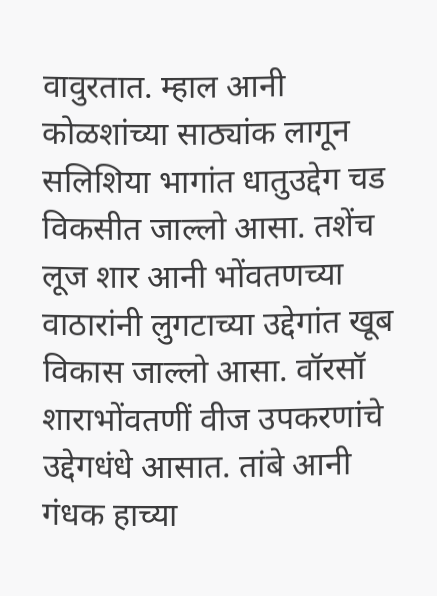वावुरतात. म्हाल आनी कोळशांच्या साठ्यांक लागून सलिशिया भागांत धातुउद्देग चड विकसीत जाल्लो आसा. तशेंच लूज शार आनी भोंवतणच्या वाठारांनी लुगटाच्या उद्देगांत खूब विकास जाल्लो आसा. वॉरसॉ शाराभोंवतणीं वीज उपकरणांचे उद्देगधंधे आसात. तांबे आनी गंधक हाच्या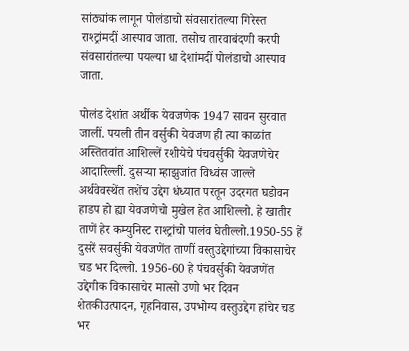सांठ्यांक लागून पोलंडाचो संवसारांतल्या गिरेस्त राश्ट्रांमदीं आस्पाव जाता. तसोच तारवाबंदणी करपी संवसारांतल्या पयल्या धा देशांमदीं पोलंडाचो आस्पाव जाता.

पोलंड देशांत अर्थीक येवजणेक 1947 सावन सुरवात जालीं. पयली तीन वर्सुकी येवजण ही त्या काळांत अस्तितवांत आशिल्लें रशीयेचे पंचवर्सुकी येवजणेचेर आदारिल्लीं. दुसऱ्या म्हाझुजांत विध्वंस जाल्ले अर्थवेवस्थेंत तशेंच उद्देग धंध्यात परतून उदरगत घडोवन हाडप हो ह्या येवजणेचो मुखेल हेत आशिल्लो. हे खातीर ताणें हेर कम्युनिस्ट राश्ट्रांचो पालंव घेतील्लो.1950-55 हें दुसरें सवर्सुकी येवजणेंत ताणीं वस्तुउद्देगांच्या विकासाचेर चड भर दिल्लो. 1956-60 हे पंचवर्सुकी येवजणेंत उद्देगीक विकासाचेर मात्सो उणो भर दिवन शेतकीउत्पादन, गृहनिवास, उपभोग्य वस्तुउद्देग हांचेर चड भर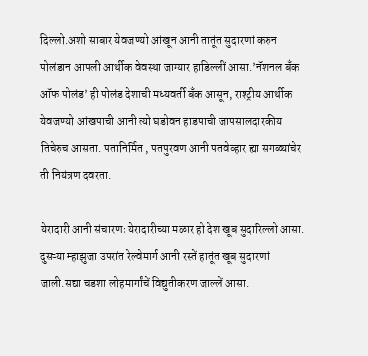दिल्लो.अशो साबार येवजण्यो आंखून आनी तातूंत सुदारणां करुन पोलंडान आपली आर्थीक वेवस्था जाग्यार हाडिल्लीं आसा.’नॅशनल बँक ऑफ पोलंड’ ही पोलंड देशाची मध्यवर्ती बँक आसून, राश्ट्रीय आर्थीक येवजण्यो आंखपाची आनी त्यो घडोवन हाडपाची जापसालदारकीय तिचेरुच आसता. पतानिर्मित , पतपुरवण आनी पतवेव्हार ह्या सगळ्यांचेर ती नियंत्रण दवरता.

येरादारी आनी संचारणः येरादारीच्या मळार हो देश खूब सुदारिल्लो आसा. दुसऱ्या म्हाझुजा उपरांत रेल्वेमार्ग आनी रस्तें हातूंत खूब सुदारणां जाली.सद्या चडशा लोहमार्गांचें विद्युतीकरण जाल्लें आसा.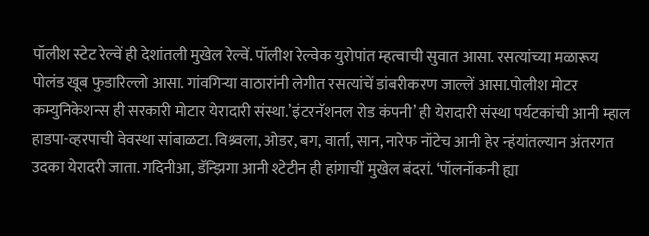पॉलीश स्टेट रेल्वें ही देशांतली मुखेल रेल्वें. पॉलीश रेल्वेक युरोपांत म्हत्वाची सुवात आसा. रसत्यांच्या मळारूय पोलंड खूब फुडारिल्लो आसा. गांवगिऱ्या वाठारांनी लेगीत रसत्यांचें डांबरीकरण जाल्लें आसा.पोलीश मोटर कम्युनिकेशन्स ही सरकारी मोटार येरादारी संस्था.’इंटरनॅशनल रोड कंपनी’ ही येरादारी संस्था पर्यटकांची आनी म्हाल हाडपा-व्हरपाची वेवस्था सांबाळटा. विश्र्वला, ओडर, बग, वार्ता, सान, नारेफ नॉटेच आनी हेर न्हंयांतल्यान अंतरगत उदका येरादरी जाता. गदिनीआ, डॅन्झिगा आनी श्टेटीन ही हांगाचीं मुखेल बंदरां. ‘पॉलनॉकनी ह्या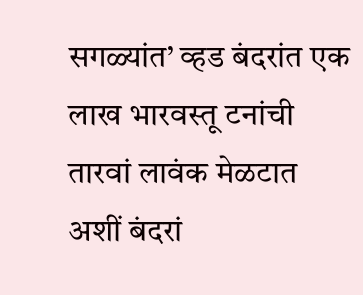सगळ्यांत’ व्हड बंदरांत एक लाख भारवस्तू टनांची तारवां लावंक मेळटात अशीं बंदरां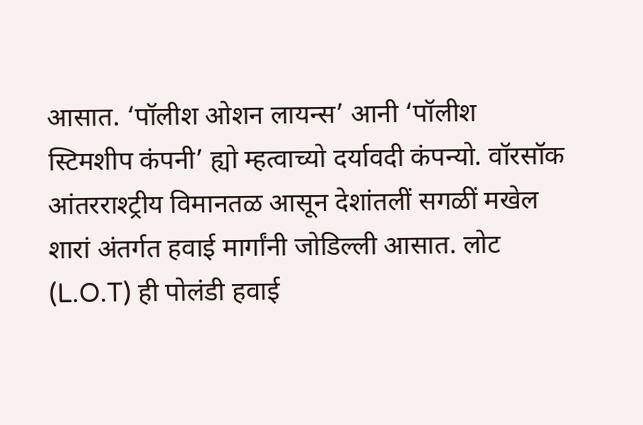आसात. ‘पॉलीश ओशन लायन्स’ आनी ‘पॉलीश स्टिमशीप कंपनी’ ह्यो म्हत्वाच्यो दर्यावदी कंपन्यो. वॉरसॉक आंतरराश्ट्रीय विमानतळ आसून देशांतलीं सगळीं मखेल शारां अंतर्गत हवाई मार्गांनी जोडिल्ली आसात. लोट (L.O.T) ही पोलंडी हवाई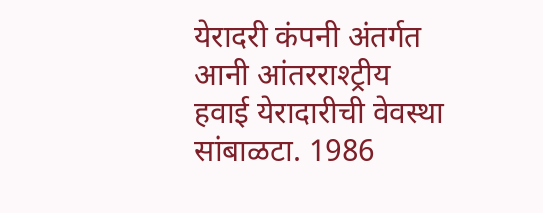येरादरी कंपनी अंतर्गत आनी आंतरराश्ट्रीय हवाई येरादारीची वेवस्था सांबाळटा. 1986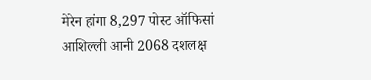मेरेन हांगा 8,297 पोस्ट ऑफिसां आशिल्ली आनी 2068 दशलक्ष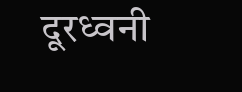दूरध्वनी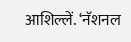आशिल्लें. ‘नॅशनल